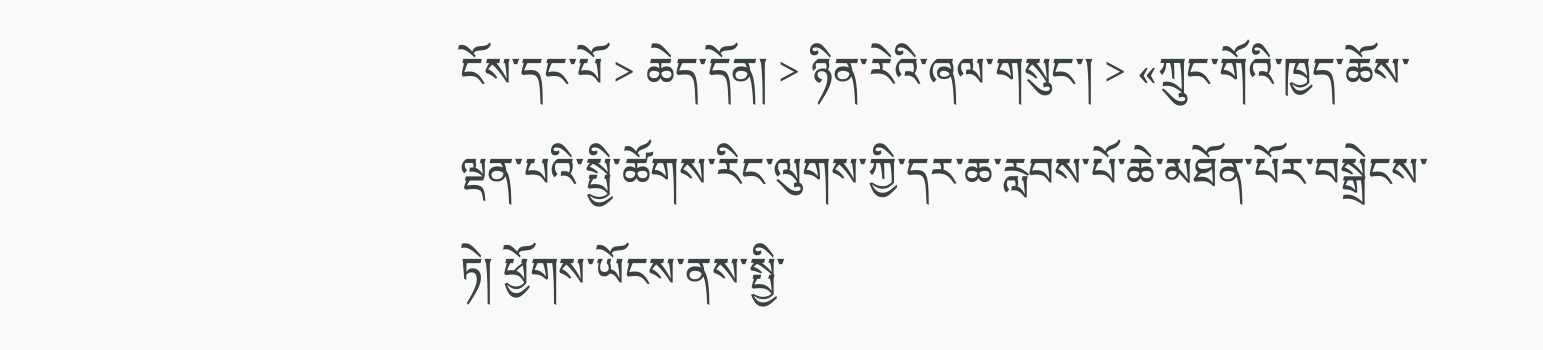ངོས་དང་པོ > ཆེད་དོན། > ཉིན་རེའི་ཞལ་གསུང་། > «ཀྲུང་གོའི་ཁྱད་ཆོས་ལྡན་པའི་སྤྱི་ཚོགས་རིང་ལུགས་ཀྱི་དར་ཆ་རླབས་པོ་ཆེ་མཐོན་པོར་བསྒྲེངས་ཏེ། ཕྱོགས་ཡོངས་ནས་སྤྱི་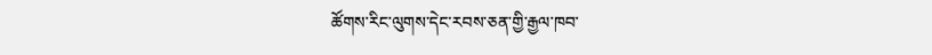ཚོགས་རིང་ལུགས་དེང་རབས་ཅན་གྱི་རྒྱལ་ཁབ་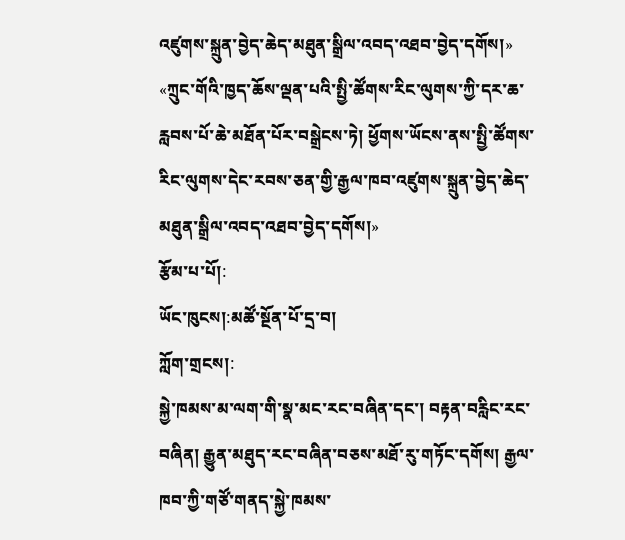འཛུགས་སྐྲུན་བྱེད་ཆེད་མཐུན་སྒྲིལ་འབད་འཐབ་བྱེད་དགོས།»
«ཀྲུང་གོའི་ཁྱད་ཆོས་ལྡན་པའི་སྤྱི་ཚོགས་རིང་ལུགས་ཀྱི་དར་ཆ་རླབས་པོ་ཆེ་མཐོན་པོར་བསྒྲེངས་ཏེ། ཕྱོགས་ཡོངས་ནས་སྤྱི་ཚོགས་རིང་ལུགས་དེང་རབས་ཅན་གྱི་རྒྱལ་ཁབ་འཛུགས་སྐྲུན་བྱེད་ཆེད་མཐུན་སྒྲིལ་འབད་འཐབ་བྱེད་དགོས།»
རྩོམ་པ་པོ།:
ཡོང་ཁུངས།:མཚོ་སྔོན་པོ་དྲ་བ།
ཀློག་གྲངས།:
སྐྱེ་ཁམས་མ་ལག་གི་སྣ་མང་རང་བཞིན་དང་། བརྟན་བརླིང་རང་བཞིན། རྒྱུན་མཐུད་རང་བཞིན་བཅས་མཐོ་རུ་གཏོང་དགོས། རྒྱལ་ཁབ་ཀྱི་གཙོ་གནད་སྐྱེ་ཁམས་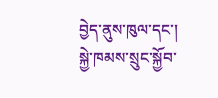བྱེད་ནུས་ཁུལ་དང་། སྐྱེ་ཁམས་སྲུང་སྐྱོབ་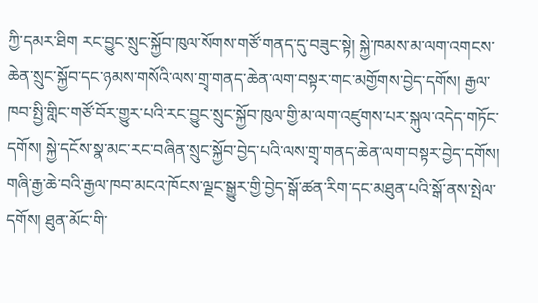ཀྱི་དམར་ཐིག རང་བྱུང་སྲུང་སྐྱོབ་ཁུལ་སོགས་གཙོ་གནད་དུ་བཟུང་སྟེ། སྐྱེ་ཁམས་མ་ལག་འགངས་ཆེན་སྲུང་སྐྱོབ་དང་ཉམས་གསོའི་ལས་གྲྭ་གནད་ཆེན་ལག་བསྟར་གང་མགྱོགས་བྱེད་དགོས། རྒྱལ་ཁབ་སྤྱི་གླིང་གཙོ་བོར་གྱུར་པའི་རང་བྱུང་སྲུང་སྐྱོབ་ཁུལ་གྱི་མ་ལག་འཛུགས་པར་སྐུལ་འདེད་གཏོང་དགོས། སྐྱེ་དངོས་སྣ་མང་རང་བཞིན་སྲུང་སྐྱོབ་བྱེད་པའི་ལས་གྲྭ་གནད་ཆེན་ལག་བསྟར་བྱེད་དགོས། གཞི་རྒྱ་ཆེ་བའི་རྒྱལ་ཁབ་མངའ་ཁོངས་ལྗང་སྒྱུར་གྱི་བྱེད་སྒོ་ཚན་རིག་དང་མཐུན་པའི་སྒོ་ནས་སྤེལ་དགོས། ཐུན་མོང་གི་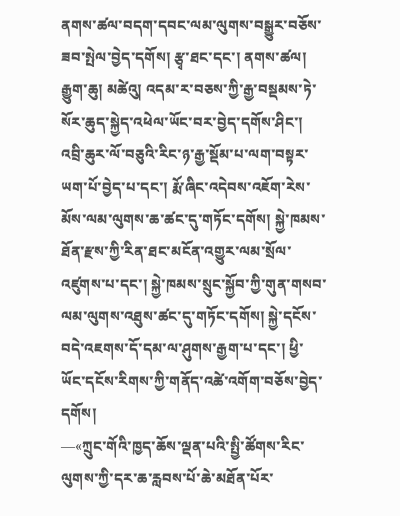ནགས་ཚལ་བདག་དབང་ལམ་ལུགས་བསྒྱུར་བཅོས་ཟབ་སྤེལ་བྱེད་དགོས། རྩྭ་ཐང་དང་། ནགས་ཚལ། རྒྱུག་ཆུ། མཚེའུ། འདམ་ར་བཅས་ཀྱི་རྒྱ་བསྡམས་ཏེ་སོར་ཆུད་སྐྱེད་འཕེལ་ཡོང་བར་བྱེད་དགོས་ཤིང་། འབྲི་ཆུར་ལོ་བཅུའི་རིང་ཉ་རྒྱ་སྡོམ་པ་ལག་བསྟར་ཡག་པོ་བྱེད་པ་དང་། རྨོ་ཞིང་འདེབས་འཇོག་རེས་མོས་ལམ་ལུགས་ཆ་ཚང་དུ་གཏོང་དགོས། སྐྱེ་ཁམས་ཐོན་རྫས་ཀྱི་རིན་ཐང་མངོན་འགྱུར་ལམ་སྲོལ་འཛུགས་པ་དང་། སྐྱེ་ཁམས་སྲུང་སྐྱོབ་ཀྱི་གུན་གསབ་ལམ་ལུགས་འཐུས་ཚང་དུ་གཏོང་དགོས། སྐྱེ་དངོས་བདེ་འཇགས་དོ་དམ་ལ་ཤུགས་རྒྱག་པ་དང་། ཕྱི་ཡོང་དངོས་རིགས་ཀྱི་གནོད་འཚེ་འགོག་བཅོས་བྱེད་དགོས།
—«ཀྲུང་གོའི་ཁྱད་ཆོས་ལྡན་པའི་སྤྱི་ཚོགས་རིང་ལུགས་ཀྱི་དར་ཆ་རླབས་པོ་ཆེ་མཐོན་པོར་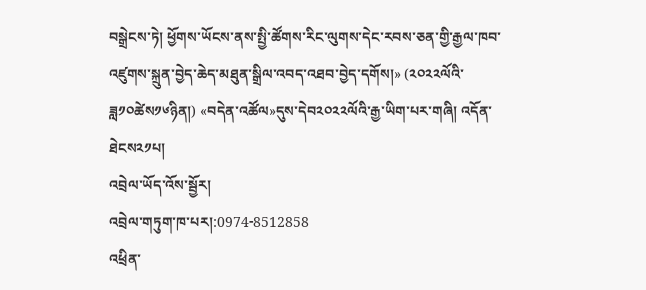བསྒྲེངས་ཏེ། ཕྱོགས་ཡོངས་ནས་སྤྱི་ཚོགས་རིང་ལུགས་དེང་རབས་ཅན་གྱི་རྒྱལ་ཁབ་འཛུགས་སྐྲུན་བྱེད་ཆེད་མཐུན་སྒྲིལ་འབད་འཐབ་བྱེད་དགོས།» (༢༠༢༢ལོའི་ཟླ༡༠ཚེས༡༦ཉིན།) «བདེན་འཚོལ»དུས་དེབ༢༠༢༢ལོའི་རྒྱ་ཡིག་པར་གཞི། འདོན་ཐེངས༢༡པ།
འབྲེལ་ཡོད་འོས་སྦྱོར།
འབྲེལ་གཏུག་ཁ་པར།:0974-8512858
འཕྲིན་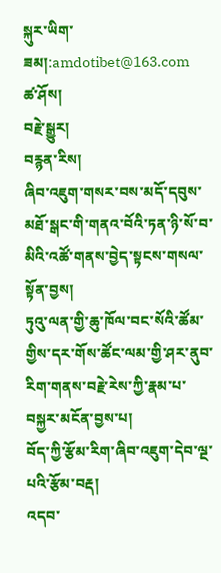སྐུར་ཡིག་ཟམ།:amdotibet@163.com
ཚ་ཤོས།
བརྗེ་སྒྱུར།
བརྙན་རིས།
ཞིབ་འཇུག་གསར་བས་མདོ་དབུས་མཐོ་སྒང་གི་གནའ་བོའི་ཏན་ཉི་སོ་བ་མིའི་འཚོ་གནས་བྱེད་སྟངས་གསལ་སྟོན་བྱས།
ཏུའུ་ལན་གྱི་ཆུ་ཁོལ་བང་སོའི་ཚོམ་གྱིས་དར་གོས་ཚོང་ལམ་གྱི་ཤར་ནུབ་རིག་གནས་བརྗེ་རེས་ཀྱི་རྣམ་པ་བསྐྱར་མངོན་བྱས་པ།
བོད་ཀྱི་རྩོམ་རིག་ཞིབ་འཇུག་དེབ་ལྔ་པའི་རྩོམ་བརྡ།
འདབ་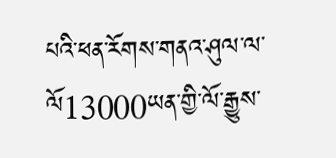པའི་ཕན་རོགས་གནའ་ཤུལ་ལ་ལོ13000ཡན་གྱི་ལོ་རྒྱུས་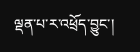ལྡན་པ་ར་འཕྲོད་བྱུང་།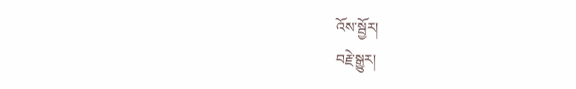འོས་སྦྱོར།
བརྗེ་སྒྱུར།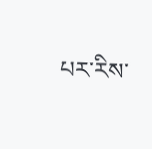པར་རིས་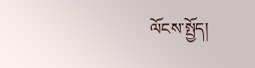ལོངས་སྤྱོད།